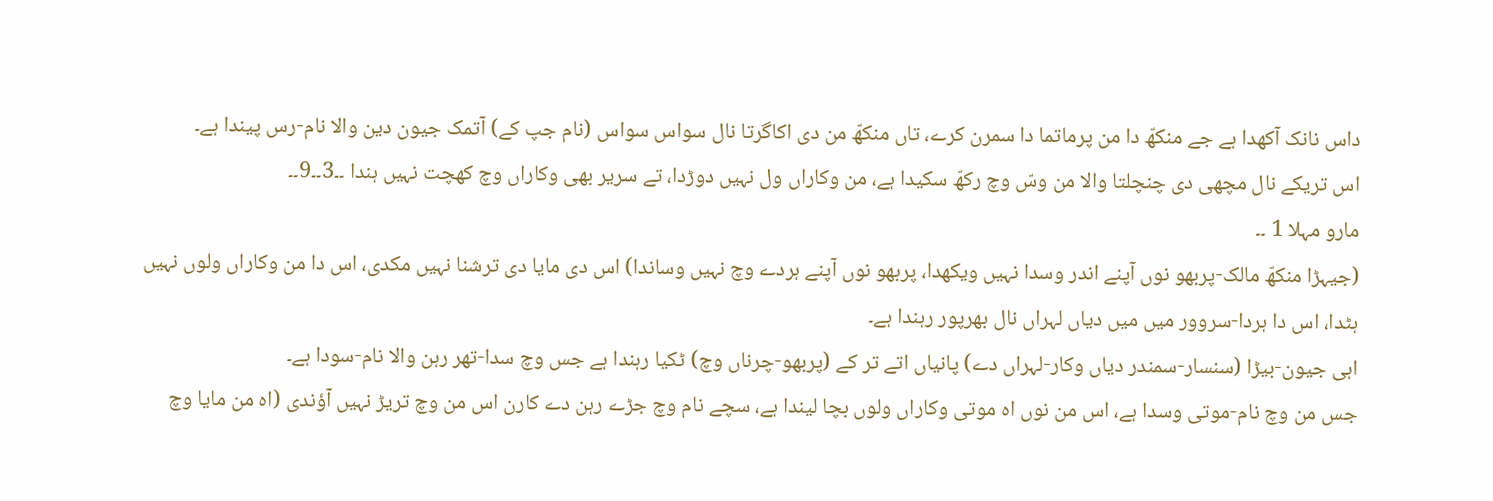داس نانک آکھدا ہے جے منکھّ دا من پرماتما دا سمرن کرے، تاں منکھّ من دی اکاگرتا نال سواس سواس (نام جپ کے) آتمک جیون دین والا نام-رس پیندا ہے۔
اس تریکے نال مچھی دی چنچلتا والا من وسّ وچ رکھّ سکیدا ہے، من وکاراں ول نہیں دوڑدا، تے سریر بھی وکاراں وچ کھچت نہیں ہندا ۔۔3۔۔9۔۔
مارو مہلا 1 ۔۔
(جیہڑا منکھّ مالک-پربھو نوں آپنے اندر وسدا نہیں ویکھدا، پربھو نوں آپنے ہردے وچ نہیں وساندا) اس دی مایا دی ترشنا نہیں مکدی، اس دا من وکاراں ولوں نہیں ہٹدا، اس دا ہردا-سروور میں میں دیاں لہراں نال بھرپور رہندا ہے۔
اہی جیون-بیڑا (سنسار-سمندر دیاں وکار-لہراں دے) پانیاں اتے تر کے (پربھو-چرناں وچ) ٹکیا رہندا ہے جس وچ سدا-تھر رہن والا نام-سودا ہے۔
جس من وچ نام-موتی وسدا ہے، اس من نوں اہ موتی وکاراں ولوں بچا لیندا ہے، سچے نام وچ جڑے رہن دے کارن اس من وچ تریڑ نہیں آؤندی (اہ من مایا وچ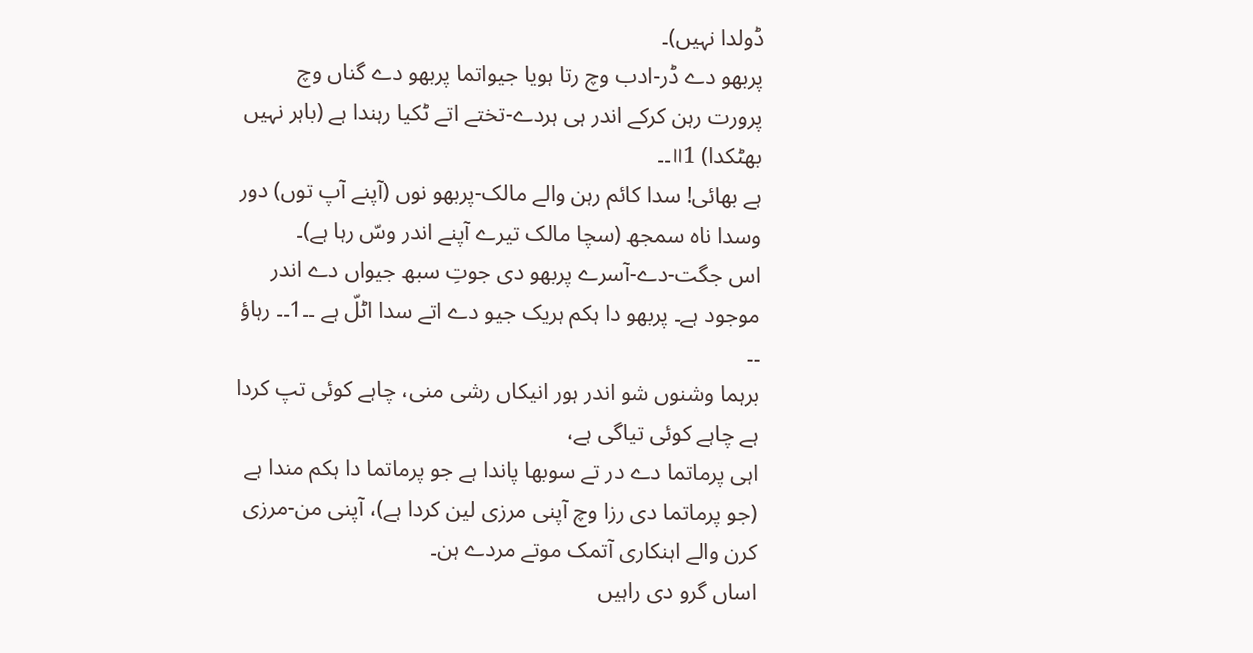ڈولدا نہیں)۔
پربھو دے ڈر-ادب وچ رتا ہویا جیواتما پربھو دے گناں وچ پرورت رہن کرکے اندر ہی ہردے-تختے اتے ٹکیا رہندا ہے (باہر نہیں بھٹکدا) ॥1۔۔
ہے بھائی! سدا کائم رہن والے مالک-پربھو نوں (آپنے آپ توں) دور وسدا ناہ سمجھ (سچا مالک تیرے آپنے اندر وسّ رہا ہے)۔
اس جگت-دے-آسرے پربھو دی جوتِ سبھ جیواں دے اندر موجود ہے۔ پربھو دا ہکم ہریک جیو دے اتے سدا اٹلّ ہے ۔۔1۔۔ رہاؤ ۔۔
برہما وشنوں شو اندر ہور انیکاں رشی منی، چاہے کوئی تپ کردا ہے چاہے کوئی تیاگی ہے،
اہی پرماتما دے در تے سوبھا پاندا ہے جو پرماتما دا ہکم مندا ہے (جو پرماتما دی رزا وچ آپنی مرزی لین کردا ہے)، آپنی من-مرزی کرن والے اہنکاری آتمک موتے مردے ہن۔
اساں گرو دی راہیں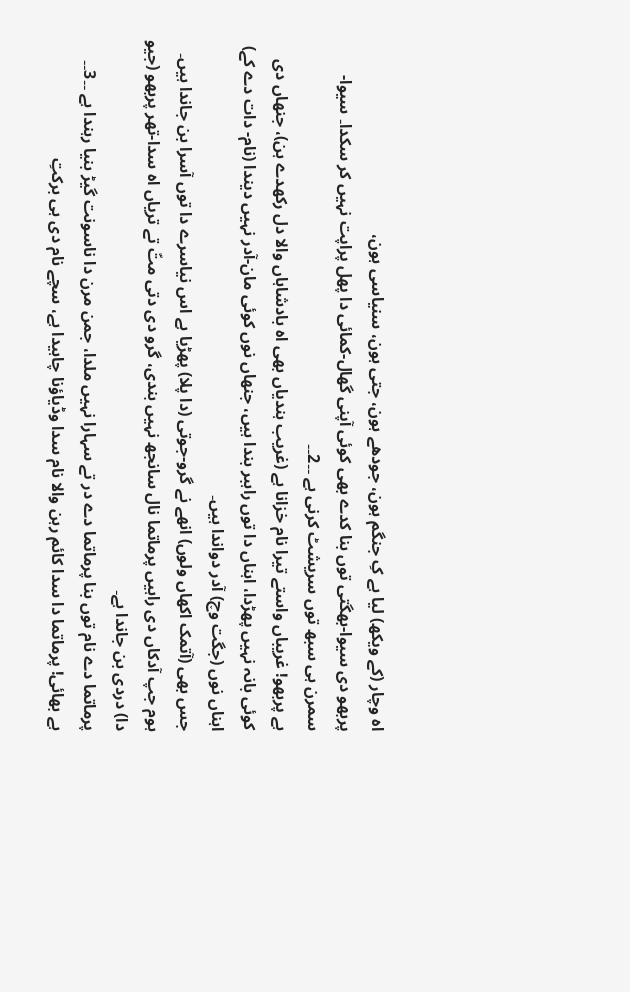اہ وچار (کے ویکھ) لیا ہے کِ جنگم ہون، جودھے ہون، جتی ہون، سنیاسی ہون،
پربھو دی سیوا-بھگتی توں بنا کدے بھی کوئی آپنی گھال-کمائی دا پھل پراپت نہیں کر سکدا۔ سیوا-سمرن ہی سبھ توں سریشٹ کرنی ہے ۔۔2۔۔
ہے پربھو! غریباں واستے تیرا نام خزانا ہے (غریب ہندیاں بھی اہ بادشاہاں والا دل رکھدے ہن)، جنھاں دی کوئی بانہ نہیں پھڑدا، اہناں دا توں راہبر بندا ہیں، جنھاں نوں کوئی مان-آدر نہیں دیندا (نام- دات دے کے) اہناں نوں (جگت وچ) آدر دواندا ہیں۔
جس بھی (آتمک اکھاں ولوں) انھے نے گرو-جوتی (دا پلا) پھڑیا ہے اس نیاسرے دا توں آسرا بن جاندا ہیں۔
ہوم جپ آدکاں دی راہیں پرماتما نال سانجھ نہیں بندی، گرو دی دتی متّ تے تریاں اہ سدا-تھر پربھو (جیو دا) دردی بن جاندا ہے۔
پرماتما دے نام توں بنا پرماتما دے در تے سہارا نہیں ملدا، جمن مرن دا ناسونت گیڑ بنیا رہندا ہے ۔۔3۔۔
ہے بھائی! پرماتما دا سدا کائم رہن والا نام سدا وڈیاؤنا چاہیدا ہے، سچے نام دی ہی برکتِ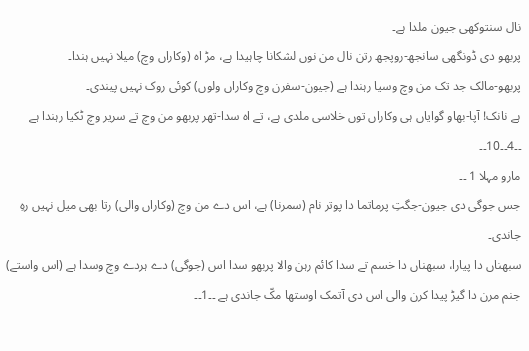نال سنتوکھی جیون ملدا ہے۔
پربھو دی ڈونگھی سانجھ-روپجھ رتن نال من نوں لشکانا چاہیدا ہے، مڑ اہ (وکاراں وچ) میلا نہیں ہندا۔
پربھو-مالک جد تک من وچ وسیا رہندا ہے (جیون-سفرن وچ وکاراں ولوں) کوئی روک نہیں پیندی۔
ہے نانک! آپا-بھاو گوایاں ہی وکاراں توں خلاسی ملدی ہے، تے اہ سدا-تھر پربھو من وچ تے سریر وچ ٹکیا رہندا ہے ۔۔4۔۔10۔۔
مارو مہلا 1 ۔۔
جس جوگی دی جیون-جگتِ پرماتما دا پوتر نام (سمرنا) ہے، اس دے من وچ (وکاراں والی) رتا بھی میل نہیں رہِ جاندی۔
سبھناں دا پیارا، سبھناں دا خسم تے سدا کائم رہن والا پربھو سدا اس (جوگی) دے ہردے وچ وسدا ہے (اس واستے) جنم مرن دا گیڑ پیدا کرن والی اس دی آتمک اوستھا مکّ جاندی ہے ۔۔1۔۔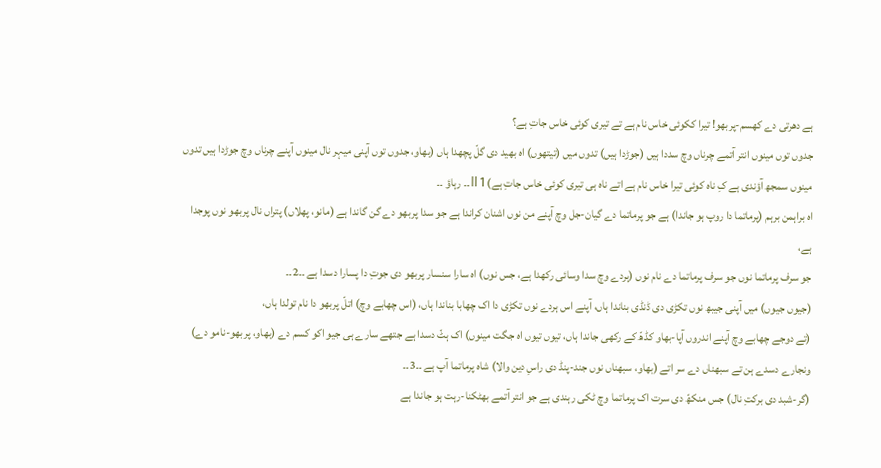ہے دھرتی دے کھسم-پربھو! تیرا ککوئی خاس نام ہے تے تیری کوئی خاس جاتِ ہے؟
جدوں توں مینوں انتر آتمے چرناں وچ سددا ہیں (جوڑدا ہیں) تدوں میں (تیتھوں) اہ بھید دی گلّ پچھدا ہاں (بھاو، جدوں توں آپنی میہر نال مینوں آپنے چرناں وچ جوڑدا ہیں تدوں مینوں سمجھ آؤندی ہے کِ ناہ کوئی تیرا خاس نام ہے اتے ناہ ہی تیری کوئی خاس جاتِ ہے) ॥1۔۔ رہاؤ ۔۔
اہ براہمن برہم (پرماتما دا روپ ہو جاندا) ہے جو پرماتما دے گیان-جل وچ آپنے من نوں اشنان کراندا ہے جو سدا پربھو دے گن گاندا ہے (مانو، پھلاں) پتراں نال پربھو نوں پوجدا ہے،
جو سرف پرماتما نوں جو سرف پرماتما دے نام نوں (ہردے وچ سدا وسائی رکھدا ہے، جس نوں) اہ سارا سنسار پربھو دی جوتِ دا پسارا دسدا ہے ۔۔2۔۔
(جیوں جیوں) میں آپنی جیبھ نوں تکڑی دی ڈنڈی بناندا ہاں، آپنے اس ہردے نوں تکڑی دا اک چھابا بناندا ہاں، (اس چھابے وچ) اتلّ پربھو دا نام تولدا ہاں،
(تے دوجے چھابے وچ آپنے اندروں آپا-بھاو کڈھّ کے رکھی جاندا ہاں، تیوں تیوں اہ جگت مینوں) اک ہٹّ دسدا ہے جتھے سارے ہی جیو اکو کسم دے (بھاو، پربھو-نامو دے) ونجارے دسدے ہن تے سبھناں دے سر اتے (بھاو، سبھناں نوں جند-پنڈ دی راسِ دین والا) شاہ پرماتما آپ ہے ۔۔3۔۔
(گر-شبد دی برکتِ نال) جس منکھّ دی سرت اک پرماتما وچ ٹکی رہندی ہے جو انتر آتمے بھٹکنا-رہت ہو جاندا ہے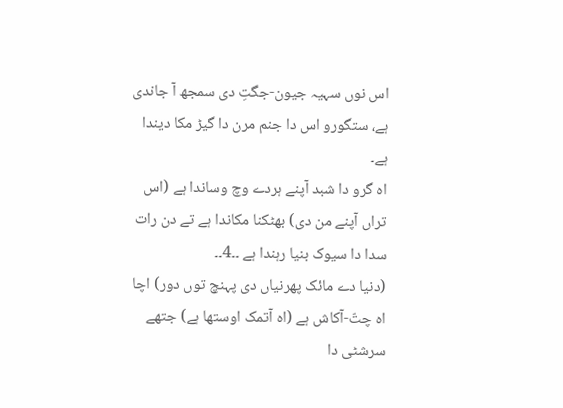اس نوں سہیہ جیون-جگتِ دی سمجھ آ جاندی ہے، ستگورو اس دا جنم مرن دا گیڑ مکا دیندا ہے۔
اہ گرو دا شبد آپنے ہردے وچ وساندا ہے (اس تراں آپنے من دی) بھٹکنا مکاندا ہے تے دن رات سدا دا سیوک بنیا رہندا ہے ۔۔4۔۔
(دنیا دے مائک پھرنیاں دی پہنچ توں دور) اچا اہ چتّ-آکاش ہے (اہ آتمک اوستھا ہے) جتھے سرشٹی دا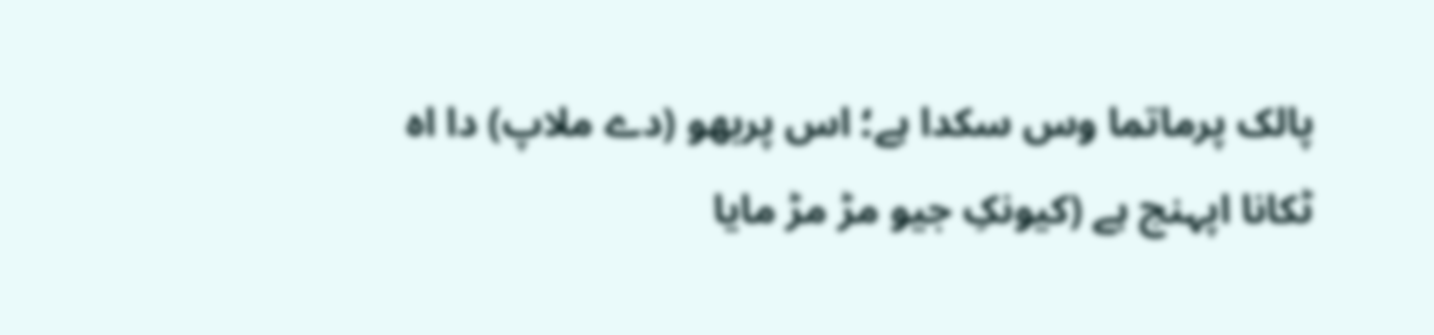پالک پرماتما وس سکدا ہے؛ اس پربھو (دے ملاپ) دا اہ ٹکانا اپہنچ ہے (کیونکِ جیو مڑ مڑ مایا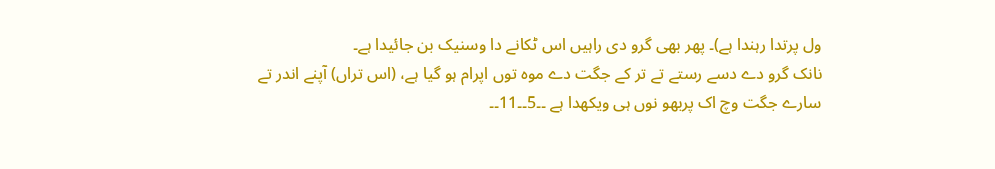ول پرتدا رہندا ہے)۔ پھر بھی گرو دی راہیں اس ٹکانے دا وسنیک بن جائیدا ہے۔
نانک گرو دے دسے رستے تے تر کے جگت دے موہ توں اپرام ہو گیا ہے، (اس تراں) آپنے اندر تے سارے جگت وچ اک پربھو نوں ہی ویکھدا ہے ۔۔5۔۔11۔۔